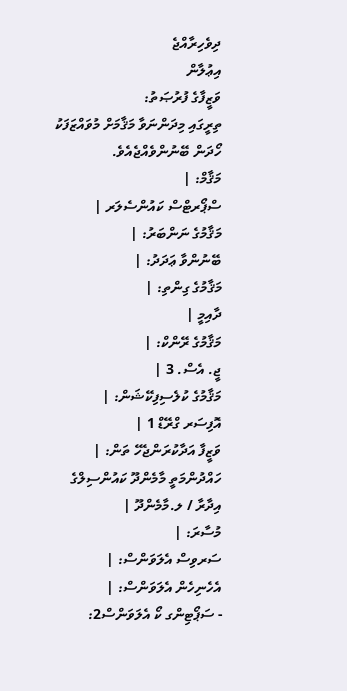ދިވެހިރާއްޖެ
އިޢުލާން
ވަޒީފާގެ ފުރުޞަތު:
ތިރީގައި މިދަންނަވާ މަޤާމަށް މުވައްޒަފަކު ހޯދަން ބޭނުންވެއްޖެއެވެ.
މަޤާމް: |
ސްޕޯރޓްސް ކައުންސެލަރ |
މަޤާމުގެ ނަންބަރު: |
ބޭނުންވާ ޢަދަދު: |
މަޤާމުގެ ގިންތި: |
ދާއިމީ |
މަޤާމުގެ ރޭންކް: |
ޖީ. އެސް. 3 |
މަޤާމުގެ ކުލެސިފިކޭޝަން: |
އޮފިސަރ ގްރޭޑް 1 |
ވަޒީފާ އަދާކުރަންޖެހޭ ތަން: |
ހައްދުންމަތީ މާމެންދޫ ކައުންސިލްގެ އިދާރާ / ލ.މާމެންދޫ |
މުސާރަ: |
ސަރވިސް އެލަވަންސް: |
އެހެނިހެން އެލަވަންސް: |
- ސަޕޯޓިންގ ކޯ އެލަވަންސް2: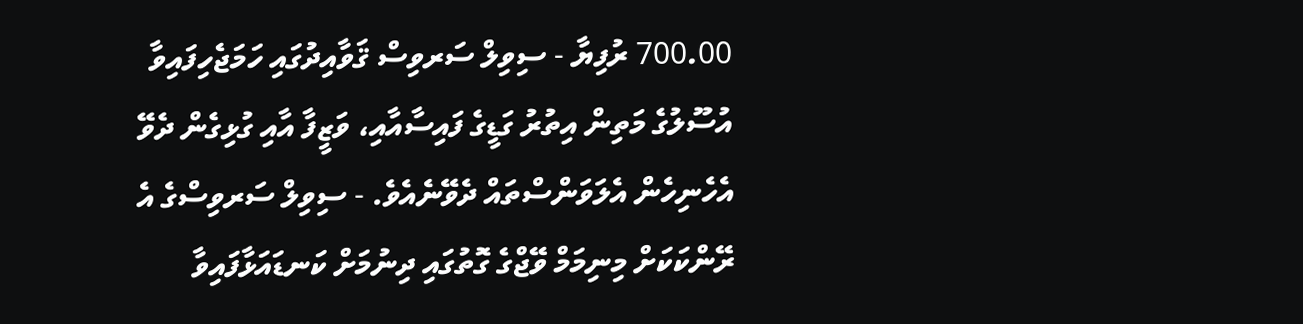700.00 ރުފިޔާ - ސިވިލް ސަރވިސް ޤަވާއިދުގައި ހަމަޖެހިފައިވާ އުސޫލުގެ މަތިން އިތުރު ގަޑީގެ ފައިސާއާއި، ވަޒީފާ އާއި ގުޅިގެން ދެވޭ އެހެނިހެން އެލަވަންސްތައް ދެވޭނެއެވެ. - ސިވިލް ސަރވިސްގެ އެ ރޭންކަކަށް މިނިމަމް ވޭޖްގެ ގޮތުގައި ދިނުމަށް ކަނޑައަޅާފައިވާ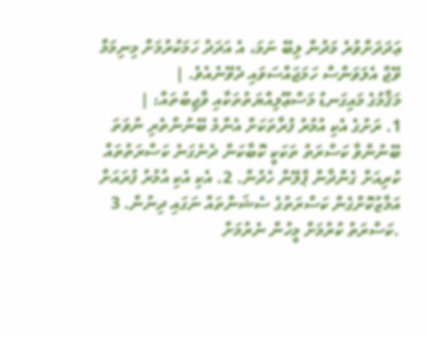ޢަދަދަށްވުރެ މަދުން ލިބޭ ނަމަ، އެ އަދަދު ހަމަކުރުމަށް މިނިމަމް ވޭޖް އެލަވަންސް ހަމަޖައްސަވައި ދެވޭނެއެވެ. |
މަޤާމުގެ މައިގަނޑު މަސްޢޫލިއްޔަތުތަކާއި ވާޖިބުތައް: |
1. ރަށުގެ އެކި އުމުރު ފުރާތަކަށް އެންމެ ބޭނުންތެރި ނުވަތަ ބޭނުންވާ ކަސްރަތު ތަކަކީ ކޮބާކަން ދެނެގަނެ ކަސްރަތުތައް ކުރިއަށް ގެންދާން ޕްލޭން ހެދުން. 2. އެކި އެކި އުމުރު ފުރައަށް އަމާޒުކޮށްގެން ކަސްރަތުގެ ސެޝަންތައް ނަގައި ދިނުން. 3 .ކަސްރަތު ކުރުމަށް މީހުން ނެރުމަށް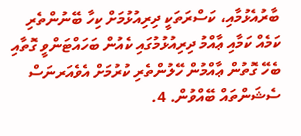ބާރުއެޅުމާއި، ކަސްރަތަކީ ދިރިއުޅުމަށް ކިހާ ބޭނުންތެރި ކަމެއް ކަމާއި ޢާއްމު ދިރިއުޅުމުގައި ކެއުން ބަހައްޓަންވީ ގޮތާއި ބެހޭ ގޮތުން ޢާއްމުން ހޭލުންތެރި ކުރުމަށް އެވެއަރނަސް ސެޝަންތައް ބޭއްވުން. 4.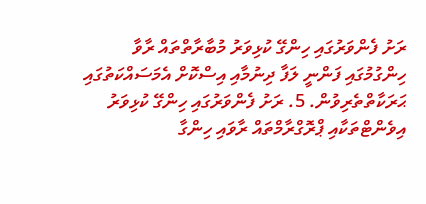ރަށު ފެންވަރުގައި ހިންގޭ ކުޅިވަރު މުބާރާތްތައް ރާވާ ހިންގުމުގައި ފަންނީ ލަފާ ދިނުމާއި އިސްކޮށް އެމަސައްކަތުގައި ޙަރަކާތްތެރިވުން. 5. ރަށު ފެންވަރުގައި ހިންގޭ ކުޅިވަރު އިވެންޓްތަކާއި ޕްރޮގްރާމްތައް ރާވައި ހިންގާ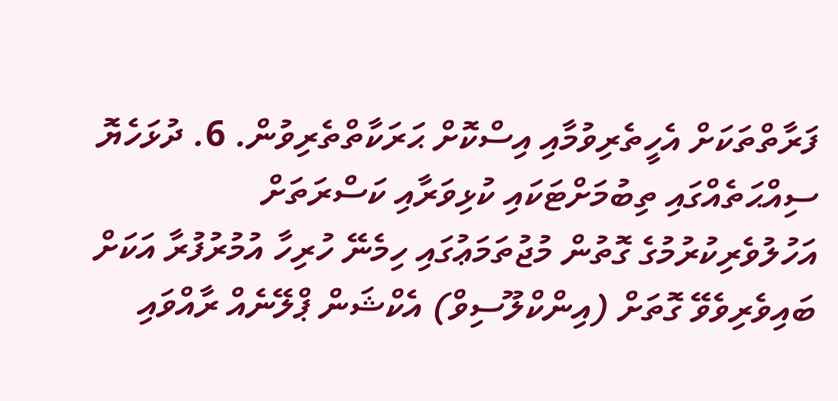ފަރާތްތަކަށް އެހީތެރިވުމާއި އިސްކޮށް ޙަރަކާތްތެރިވުން. 6. ދުޅަހެޔޮ ސިއްޙަތެއްގައި ތިބުމަށްޓަކައި ކުޅިވަރާއި ކަސްރަތަށް އަހުލުވެރިކުރުމުގެ ގޮތުން މުޖުތަމަޢުގައި ހިމެނޭ ހުރިހާ އުމުރުފުރާ އަކަށް ބައިވެރިވެވޭ ގޮތަށް (އިންކްލޫސިވް) އެކްޝަން ޕްލޭނެއް ރާއްވައި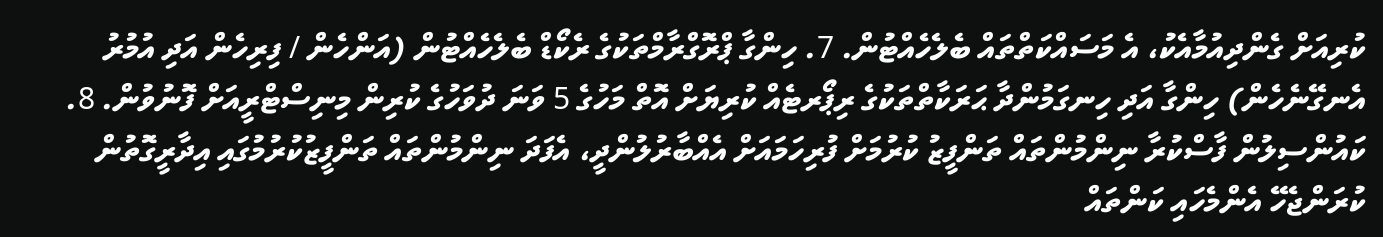ކުރިއަށް ގެންދިއުމާއެކު، އެ މަސައްކަތްތައް ބެލެހެއްޓުން. 7. ހިންގާ ޕްރޮގްރާމްތަކުގެ ރެކޯޑް ބެލެހެއްޓުން (އަންހެން / ފިރިހެން އަދި އުމުރު އެނގޭނެހެން) ހިންގާ އަދި ހިނގަމުންދާ ޙަރަކާތްތަކުގެ ރިޕޯރޓެއް ކުރިޔަށް އޮތް މަހުގެ 5 ވަނަ ދުވަހުގެ ކުރިން މިނިސްޓްރީއަށް ފޮނުވުން. 8. ކައުންސިލުން ފާސްކުރާ ނިންމުންތައް ތަންފީޒު ކުރުމަށް ފުރިހަމައަށް އެއްބާރުލުންދީ، އެފަދަ ނިންމުންތައް ތަންފީޒުކުރުމުގައި އިދާރީގޮތުން ކުރަންޖެހޭ އެންމެހައި ކަންތައް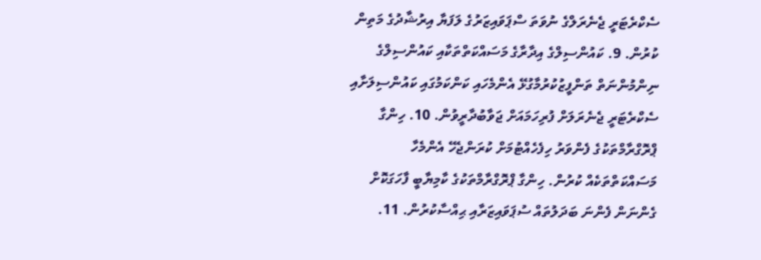ސެކްރެޓަރީ ޖެނެރަލްގެ ނުވަތަ ސްޕަވައިޒަރުގެ ލަފަޔާ އިރުޝާދުގެ މަތިން ކުރުން. 9. ކައުންސިލްގެ އިދާރާގެ މަސައްކަތްތަކާއި ކައުންސިލްގެ ނިންމުންނަތް ތަންފީޒުކުރުމާގުޅޭ އެންމެހައި ކަންކަމުގައި ކައުންސިލަށާއި ސެކްރެޓަރީ ޖެނެރަލަށް ފުރިހަމައަށް ޖަވާބުދާރީވުން. 10. ހިންގާ ޕްރޮގްރާމްތަކުގެ ފެންވަރު ހިފެހެއްޓުމަށް ކުރަންޖެހޭ އެންމެހާ މަސައްކަތްތަކެއް ކުރުން. ހިންގާ ޕްރޮގްރާމްތަކުގެ ކާމިޔާބީ ފާހަގަކޮށް ގެންނަން ފެންނަ ބަދަލުތައް ސުޕަވައިޒަރާއި ޙިއްސާކުރުން. 11.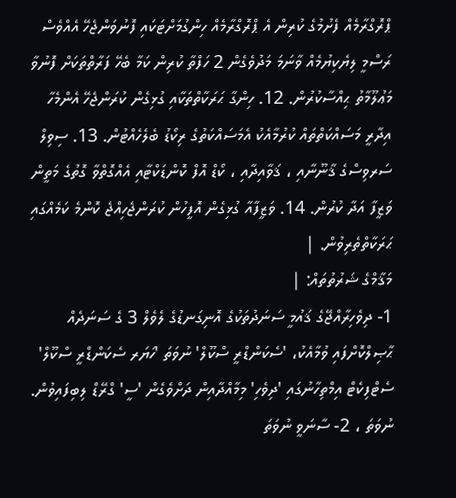ޕްރޮގްރާމެއް ފެށުމުގެ ކުރިން އެ ޕްރޮގްރާމެއް ހިންގުމަށްޓަކައި ފޮނުވަންޖެހޭ އެއްވެސް ރަސްމީ ލިޔެކިޔުމެއް ވާނަމަ މަދުވެގެން 2 ހަފްތާ ކުރިން ކަމާ ބެހޭ ފަރާތްތަކަށް ފޮނުވާ މަޢުލޫމާތު ޙިއްސާކުރުން. 12. ހިންގާ ޙަރަކާތްތަކާއި ގުޅިގެން ކުރަންޖެހޭ އެންމެހާ އިދާރީ މަސައްކަތްތައް ކުރުމާއެކު އެމަސައްކަތުގެ ރިކޯޑު ބެލެހެއްޓުން. 13. ސިވިލް ސަރވިސްގެ ޤާނޫނާއި ، ޤަވާއިދާއި ، ކޯޑް އޮފް ކޮންޑަކްޓާއި އެއްގޮތްވާ ގޮތުގެ މަތީން ވަޒީފާ އަދާ ކުރުން. 14. ވަޒީފާއާ ގުޅިގެން އޮފީހުން ކުރަންޖެހިއްޖެ ކޮންމެ ކަމެއްގައި ޙަރަކާތްތެރިވުން. |
މަޤާމްގެ ޝަރުތުތައް: |
1- ދިވެހިރާއްޖޭގެ ޤައުމީ ސަނަދުތަކުގެ އޮނިގަނޑުގެ ލެވެލް 3 ގެ ސަނަދެއް ޙާޞިލްކޮށްފައި ވުމާއެކު، 'ސެކަންޑްރީ ސްކޫލް' ނުވަތަ 'ހަޔަރ ސެކަންޑްރީ ސްކޫލް' ސެޓްފިކެޓް އިމްތިހާނުގައި 'ދިވެހި' މިމާއްދާއިން ދަށްވެގެން 'ސީ' ގްރޭޑް ލިބިފައިވުން. ނުވަތަ ، 2- ސާނަވީ ނުވަތަ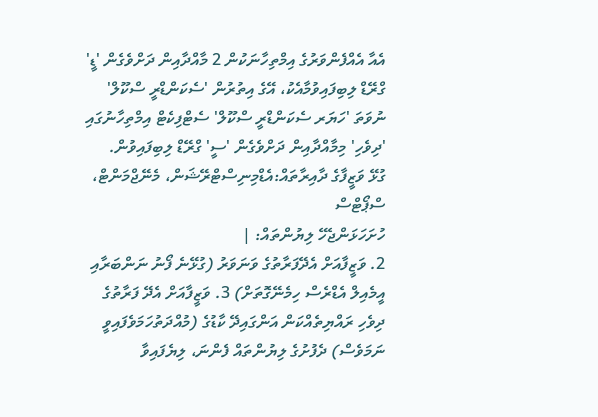އެއާ އެއްފެންވަރުގެ އިމްތިހާނަކުން 2 މާއްދާއިން ދަށްވެގެން 'ޑީ' ގްރޭޑް ލިބިފައިވުމާއެކު، އޭގެ އިތުރުން 'ސެކަންޑްރީ ސްކޫލް' ނުވަތަ 'ހަޔަރ ސެކަންޑްރީ ސްކޫލް' ސެޓްފިކެޓް އިމްތިހާނުގައި 'ދިވެހި' މިމާއްދާއިން ދަށްވެގެން 'ސީ' ގްރޭޑް ލިބިފައިވުން.
ގުޅޭ ވަޒީފާގެ ދާއިރާތައް:އެޑްމިނިސްޓްރޭޝަން، މެނޭޖްމަންޓް، ސްޕޯޓްސް
ހުށަހަޅަންޖެހޭ ލިޔުންތައް: |
2. ވަޒީފާއަށް އެދޭފަރާތުގެ ވަނަވަރު (ގުޅޭނެ ފޯނު ނަންބަރާއި އީމެއިލް އެޑްރެސް ހިމެނޭގޮތަށް) 3. ވަޒީފާއަށް އެދޭ ފަރާތުގެ ދިވެހި ރައްޔިތެއްކަން އަންގައިދޭ ކާޑުގެ (މުއްދަތުހަމަވެފައިވީ ނަމަވެސް) ދެފުށުގެ ލިޔުންތައް ފެންނަ، ލިޔެފައިވާ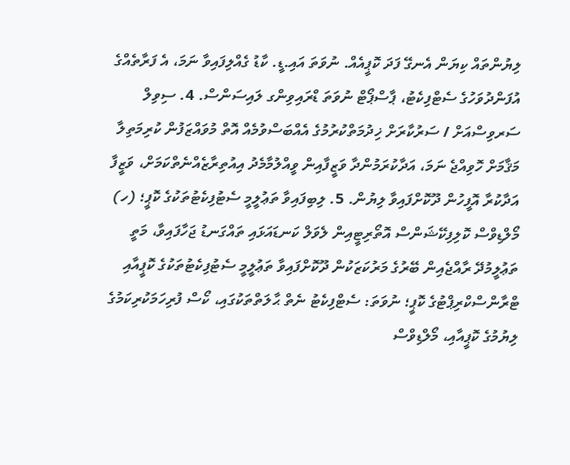ލިޔުންތައް ކިޔަން އެނގޭ ފަދަ ކޮޕީއެއް. ނުވަތަ އައި.ޑީ. ކާޑު ގެއްލިފައިވާ ނަމަ، އެ ފަރާތެއްގެ އުފަންދުވަހުގެ ސެޓްފިކެޓު، ޕާސްޕޯޓް ނުވަތަ ޑްރައިވިންގ ލައިސަންސް. 4. ސިވިލް ސަރވިސްއަށް / ސަރުކާރަށް ޚިދުމަތްކުރުމުގެ އެއްބަސްވުމެއް އޮތް މުވައްޒަފުން ކުރިމަތިލާ މަޤާމަށް ހޮވިއްޖެ ނަމަ، އަދާކުރަމުންދާ ވަޒީފާއިން ވީއްލުމާމެދު އިއުތިރާޒެއްނެތްކަމަށް، ވަޒީފާ އަދާކުރާ އޮފީހުން ދޫކޮށްފައިވާ ލިޔުން. 5. ލިބިފައިވާ ތަޢުލީމީ ސެޓުފިކެޓުތަކުގެ ކޮޕީ؛ (ހ) މޯލްޑިވްސް ކޮލިފިކޭޝަންސް އޮތޯރިޓީއިން ލެވަލް ކަނޑައަޅައި ތައްގަނޑު ޖަހާފައިވާ، މަތީ ތަޢުލީމުދޭ ރާއްޖެއިން ބޭރުގެ މަރުކަޒަކުން ދޫކޮށްފައިވާ ތަޢުލީމީ ސެޓުފިކެޓުތަކުގެ ކޮޕީއާއި ޓްރާންސްކްރިޕްޓުގެ ކޮޕީ؛ ނުވަތަ: ސެޓްފިކެޓު ނެތް ޙާލަތްތަކުގައި، ކޯސް ފުރިހަމަކުރިކަމުގެ ލިޔުމުގެ ކޮޕީއާއި، މޯލްޑިވްސް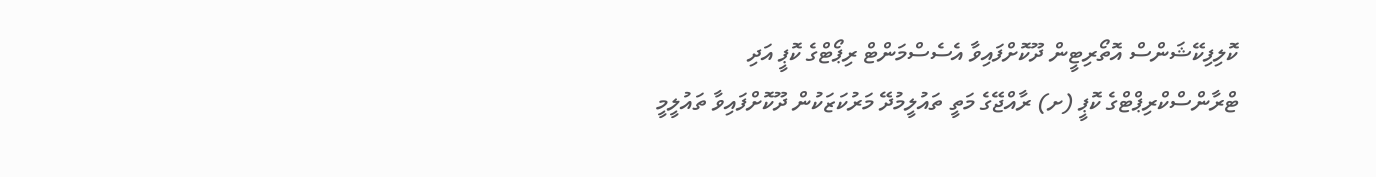ކޮލިފިކޭޝަންސް އޮތޯރިޓީން ދޫކޮށްފައިވާ އެސެސްމަންޓް ރިޕޯޓްގެ ކޮޕީ އަދި ޓްރާންސްކްރިޕްޓްގެ ކޮޕީ (ށ) ރާއްޖޭގެ މަތީ ތައުލީމުދޭ މަރުކަޒަކުން ދޫކޮށްފައިވާ ތައުލީމީ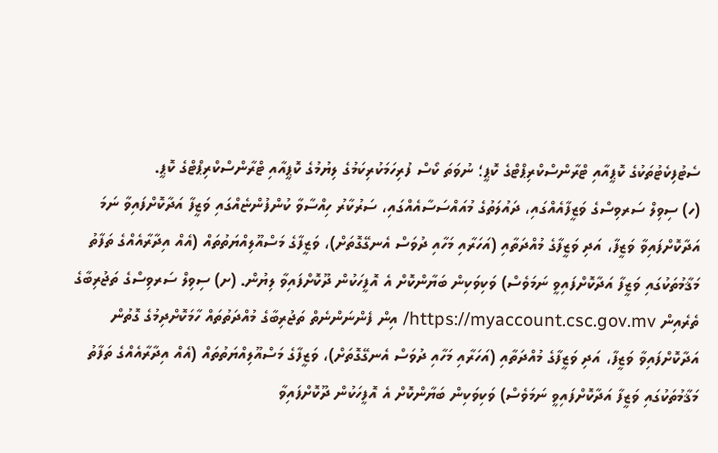ސެޓުފިކެޓުތަކުގެ ކޮޕީއާއި ޓްރާންސްކްރިޕްޓްގެ ކޮޕީ؛ ނުވަތަ ކޯސް ފުރިހަމަކުރިކަމުގެ ލިޔުމުގެ ކޮޕީއާއި ޓްރާންސްކްރިޕްޓްގެ ކޮޕީ.
(ހ) ސިވިލް ސަރވިސްގެ ވަޒީފާއެއްގައި، ދައުލަތުގެ މުއައްސަސާއެއްގައި، ސަރުކާރު ހިއްސާވާ ކުންފުންޏެއްގައި ވަޒީފާ އަދާކޮށްފައިވާ ނަމަ އަދާކޮށްފައިވާ ވަޒީފާ، އަދި ވަޒީފާގެ މުއްދަތާއި (އަހަރާއި މަހާއި ދުވަސް އެނގޭގޮތަށް)، ވަޒީފާގެ މަސްއޫލިއްޔަތުތައް (އެއް އިދާރާއެއްގެ ތަފާތު މަޤާމުތަކުގައި ވަޒީފާ އަދާކޮށްފައިވީ ނަމަވެސް) ވަކިވަކިން ބަޔާންކޮށް އެ އޮފީހަކުން ދޫކޮށްފައިވާ ލިޔުން. (ށ) ސިވިލް ސަރވިސްގެ ތަޖުރިބާގެ ތެރެއިން https://myaccount.csc.gov.mv/ އިން ފެންނަންނެތް ތަޖުރިބާގެ މުއްދަތުތައް ހާމަކޮށްދިމުގެ ގޮތުން އަދާކޮށްފައިވާ ވަޒީފާ، އަދި ވަޒީފާގެ މުއްދަތާއި (އަހަރާއި މަހާއި ދުވަސް އެނގޭގޮތަށް)، ވަޒީފާގެ މަސްއޫލިއްޔަތުތައް (އެއް އިދާރާއެއްގެ ތަފާތު މަޤާމުތަކުގައި ވަޒީފާ އަދާކޮށްފައިވީ ނަމަވެސް) ވަކިވަކިން ބަޔާންކޮށް އެ އޮފީހަކުން ދޫކޮށްފައިވާ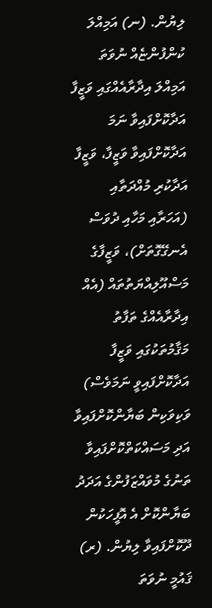ލިޔުން. (ނ) އަމިއްލަ ކުންފުންޏެއް ނުވަތަ އަމިއްލަ އިދާރާއެއްގައި ވަޒީފާ އަދާކޮށްފައިވާ ނަމަ އަދާކޮށްފައިވާ ވަޒީފާ، ވަޒީފާ އަދާކުރި މުއްދަތާއި (އަހަރާއި މަހާއި ދުވަސް އެނގޭގޮތަށް)، ވަޒީފާގެ މަސްއޫލިއްޔަތުތައް (އެއް އިދާރާއެއްގެ ތަފާތު މަޤާމުތަކުގައި ވަޒީފާ އަދާކޮށްފައިވީ ނަމަވެސް) ވަކިވަކިން ބަޔާންކޮށްފައިވާ އަދި މަސައްކަތްކޮށްފައިވާ ތަނުގެ މުވައްޒަފުންގެ އަދަދު ބަޔާންކޮށް އެ އޮފީހަކުން ދޫކޮށްފައިވާ ލިޔުން. (ރ) ޤައުމީ ނުވަތަ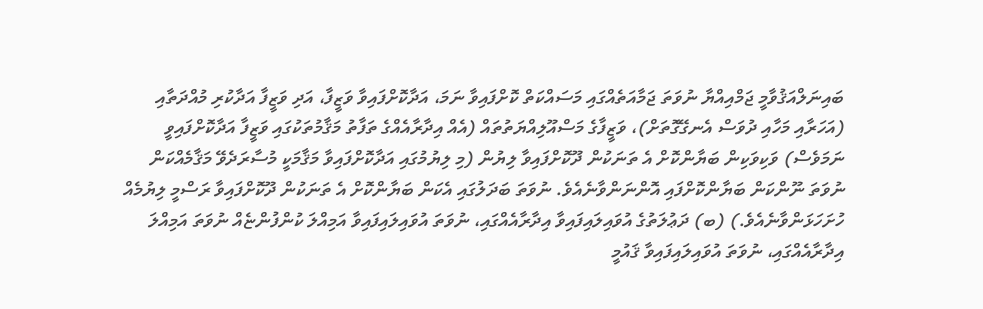ބައިނަލްއަޤުވާމީ ޖަމްއިއްޔާ ނުވަތަ ޖަމާއަތެއްގައި މަސައްކަތް ކޮށްފައިވާ ނަމަ، އަދާކޮށްފައިވާ ވަޒީފާ، އަދި ވަޒީފާ އަދާކުރި މުއްދަތާއި (އަހަރާއި މަހާއި ދުވަސް އެނގޭގޮތަށް)، ވަޒީފާގެ މަސްއޫލިއްޔަތުތައް (އެއް އިދާރާއެއްގެ ތަފާތު މަޤާމުތަކުގައި ވަޒީފާ އަދާކޮށްފައިވީ ނަމަވެސް) ވަކިވަކިން ބަޔާންކޮށް އެ ތަނަކުން ދޫކޮށްފައިވާ ލިޔުން (މި ލިޔުމުގައި އަދާކޮށްފައިވާ މަޤާމަކީ މުސާރަދެވޭ މަޤާމެއްކަން ނުވަތަ ނޫންކަން ބަޔާންކޮށްފައި އޮންނަންވާނެއެވެ. ނުވަތަ ބަދަލުގައި އެކަން ބަޔާންކޮށް އެ ތަނަކުން ދޫކޮށްފައިވާ ރަސްމީ ލިޔުމެއް ހުށަހަޅަންވާނެއެވެ.) (ބ) ދަޢުލަތުގެ އުވައިލައިފައިވާ އިދާރާއެއްގައި، ނުވަތަ އުވައިލައިފައިވާ އަމިއްލަ ކުންފުންޏެއް ނުވަތަ އަމިއްލަ އިދާރާއެއްގައި، ނުވަތަ އުވައިލައިފައިވާ ޤައުމީ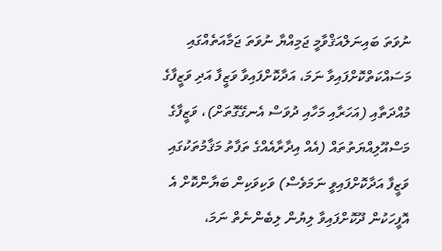ނުވަތަ ބައިނަލްއަޤްވާމީ ޖަމިއްޔާ ނުވަތަ ޖަމާއަތެއްގައި މަސައްކަތްކޮށްފައިވާ ނަމަ، އަދާކޮށްފައިވާ ވަޒީފާ އަދި ވަޒީފާގެ މުއްދަތާއި (އަހަރާއި މަހާއި ދުވަސް އެނގޭގޮތަށް)، ވަޒީފާގެ މަސްއޫލިއްޔަތުތައް (އެއް އިދާރާއެއްގެ ތަފާތު މަޤާމުތަކުގައި ވަޒީފާ އަދާކޮށްފައިވީ ނަމަވެސް) ވަކިވަކިން ބަޔާންކޮށް އެ އޮފީހަކުން ދޫކޮށްފައިވާ ލިޔުން ލިބެންނެތް ނަމަ،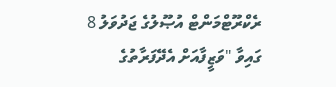ރެކްރޫޓްމަންޓް އުޞޫލުގެ ޖަދުވަލު 8 ގައިވާ "ވަޒީފާއަށް އެދޭފަރާތުގެ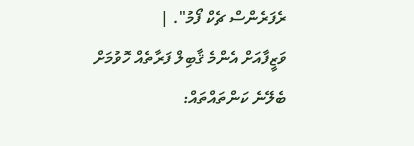ރެފަރެންސް ޗެކް ފޯމު". |
ވަޒީފާއަށް އެންމެ ޤާބިލް ފަރާތެއް ހޮވުމަށް ބެލޭނެ ކަންތައްތައް: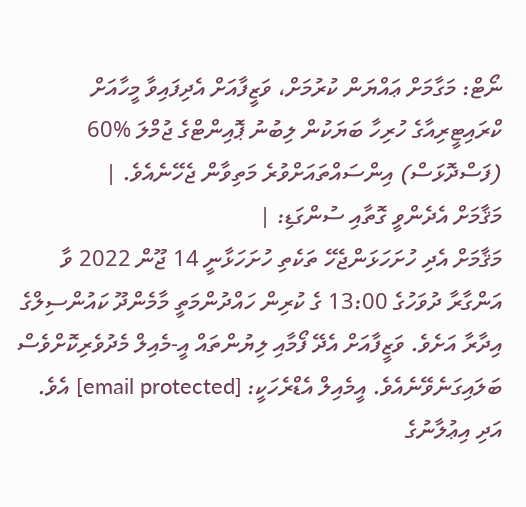ނޯޓް: މަގާމަށް ޢައްޔަން ކުރުމަށް، ވަޒީފާއަށް އެދިފައިވާ މީހާއަށް ކްރައިޓީރިއާގެ ހުރިހާ ބަޔަކުން ލިބުނު ޕޮއިންޓްގެ ޖުމްލަ %60 (ފަސްދޮޅަސް) އިންސައްތައަށްވުރެ މަތިވާން ޖެހޭނެއެވެ. |
މަޤާމަށް އެދެންވީ ގޮތާއި ސުންގަޑި: |
މަޤާމަށް އެދި ހުށަހަޅަންޖެހޭ ތަކެތި ހުށަހަޅާނީ 14 ޖޫން 2022 ވާ އަންގާރާ ދުވަހުގެ 13:00 ގެ ކުރިން ހައްދުންމަތީ މާމެންދޫ ކައުންސިލްގެ އިދާރާ އަށެވެ. ވަޒީފާއަށް އެދޭ ފޯމާއި ލިޔުންތައް އީ-މެއިލް މެދުވެރިކޮށްވެސް ބަލައިގަނެވޭނެއެވެ. އީމެއިލް އެޑްރެހަކީ: [email protected] އެވެ. އަދި އިޢުލާނުގެ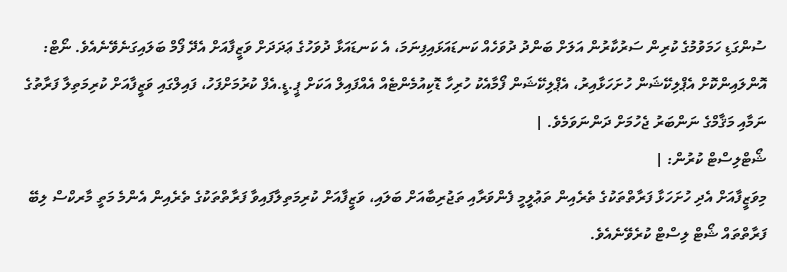ސުންގަޑި ހަމަވުމުގެ ކުރިން ސަރުކާރުން އަލަށް ބަންދު ދުވަހެއް ކަނޑައަޅައިފިނަމަ، އެ ކަނޑައަޅާ ދުވަހުގެ ޢަދަދަށް ވަޒީފާއަށް އެދޭ ފޯމް ބަލައިގަނެވޭނެއެވެ. ނޯޓް: އޮންލައިންކޮށް އެޕްލިކޭޝަން ހުށަހަޅާއިރު، އެޕްލިކޭޝަން ފޯމާއެކު ހުރިހާ ޑޮކިއުމެންޓެއް އެއްފައިލް އަކަށް ޕީ.ޑީ.އެފް ކުރުމަށްފަހު، ފައިލްގައި ވަޒީފާއަށް ކުރިމަތިލާ ފަރާތުގެ ނަމާއި މަޤާމްގެ ނަންބަރު ޖެހުމަށް ދަންނަވަމެވެ. |
ޝޯޓްލިސްޓް ކުރުން: |
މިވަޒީފާއަށް އެދި ހުށަހަޅާ ފަރާތްތަކުގެ ތެރެއިން ތަޢުލީމީ ފެންވަރާއި ތަޖުރިބާއަށް ބަލައި، ވަޒީފާއަށް ކުރިމަތިލާފައިވާ ފަރާތްތަކުގެ ތެރެއިން އެންމެ މަތީ މާރކްސް ލިބޭ ފަރާތްތައް ޝޯޓް ލިސްޓް ކުރެވޭނެއެވެ.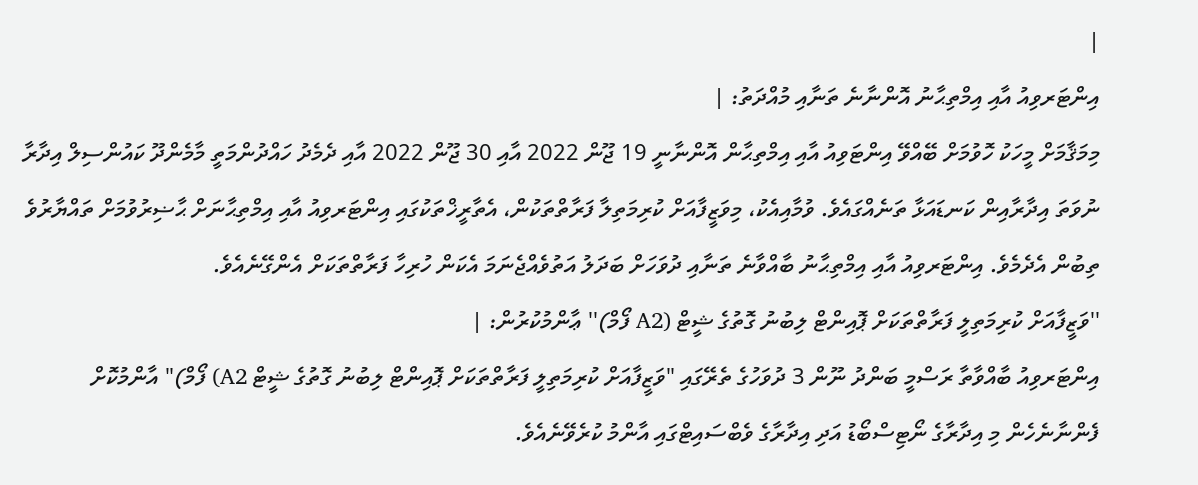|
އިންޓަރވިއު އާއި އިމްތިޙާނު އޮންނާނެ ތަނާއި މުއްދަތު: |
މިމަޤާމަށް މީހަކު ހޮވުމަށް ބޭއްވޭ އިންޓަވިއު އާއި އިމްތިޙާން އޮންނާނީ 19 ޖޫން 2022 އާއި 30 ޖޫން 2022 އާއި ދެމެދު ހައްދުންމަތީ މާމެންދޫ ކައުންސިލް އިދާރާ ނުވަތަ އިދާރާއިން ކަނޑައަޅާ ތަނެއްގައެވެ. ވުމާއިއެކު، މިވަޒީފާއަށް ކުރިމަތިލާ ފަރާތްތަކުން، އެތާރީޚްތަކުގައި އިންޓަރވިއު އާއި އިމްތިޙާނަށް ޙާޟިރުވުމަށް ތައްޔާރުވެ ތިބުން އެދެމެވެ. އިންޓަރވިއު އާއި އިމްތިޙާނު ބާއްވާނެ ތަނާއި ދުވަހަށް ބަދަލު އަތުވެއްޖެނަމަ އެކަން ހުރިހާ ފަރާތްތަކަށް އެންގޭނެއެވެ.
''ވަޒީފާއަށް ކުރިމަތިލީ ފަރާތްތަކަށް ޕޮއިންޓް ލިބުނު ގޮތުގެ ޝީޓް (A2 ފޯމް)'' ޢާންމުކުރުން: |
އިންޓަރވިއު ބާއްވާތާ ރަސްމީ ބަންދު ނޫން 3 ދުވަހުގެ ތެރޭގައި "ވަޒީފާއަށް ކުރިމަތިލީ ފަރާތްތަކަށް ޕޮއިންޓް ލިބުނު ގޮތުގެ ޝީޓް A2) ފޯމް)" އާންމުކޮށް ފެންނާނެހެން މި އިދާރާގެ ނޯޓިސްބޯޑު އަދި އިދާރާގެ ވެބްސައިޓްގައި އާންމު ކުރެވޭނެއެވެ.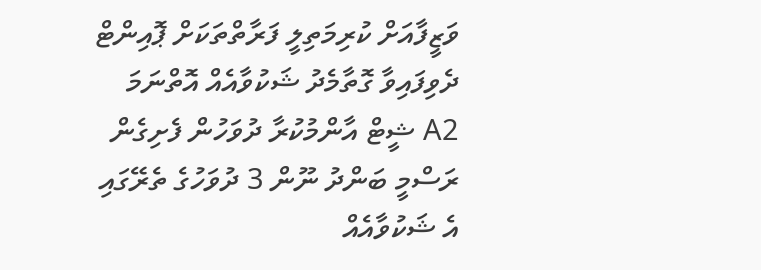ވަޒީފާއަށް ކުރިމަތިލީ ފަރާތްތަކަށް ޕޮއިންޓް ދެވިފައިވާ ގޮތާމެދު ޝަކުވާއެއް އޮތްނަމަ A2 ޝީޓް އާންމުކުރާ ދުވަހުން ފެށިގެން ރަސްމީ ބަންދު ނޫން 3 ދުވަހުގެ ތެރޭގައި އެ ޝަކުވާއެއް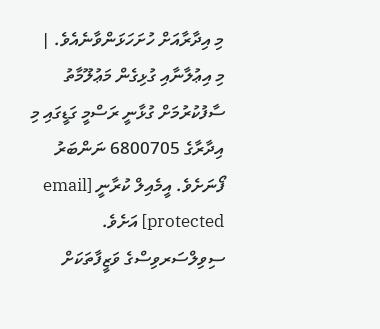މި އިދާރާއަށް ހުށަހަޅަންވާނެއެވެ. |
މި އިޢުލާނާއި ގުޅިގެން މަޢުލޫމާތު ސާފުކުރުމަށް ގުޅާނީ ރަސްމީ ގަޑީގައި މި އިދާރާގެ 6800705 ނަންބަރު ފޯނަށެވެ. އީމެއިލް ކުރާނީ [email protected] އަށެވެ.
ސިވިލްސަރވިސްގެ ވަޒީފާތަކަށް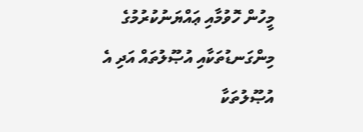މީހުން ހޮވުމާއި ޢައްޔަނުކުރުމުގެ މިންގަނޑުތަކާއި އުޞޫލުތައް އަދި އެ އުޞޫލުތަކާ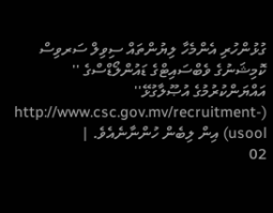ގުޅުންހުރި އެންމެހާ ލިޔުންތައް ސިވިލް ސަރވިސް ކޮމިޝަނުގެ ވެބްސައިޓްގެ ޑައުންލޯޑްސްގެ '' އައްޔަންކުރުމުގެ އުޞޫލާގުޅޭ'' (http://www.csc.gov.mv/recruitment-usool) އިން ލިބެން ހުންނާނެއެވެ. |
02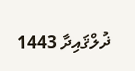ޛުލްޤައިދާ 1443